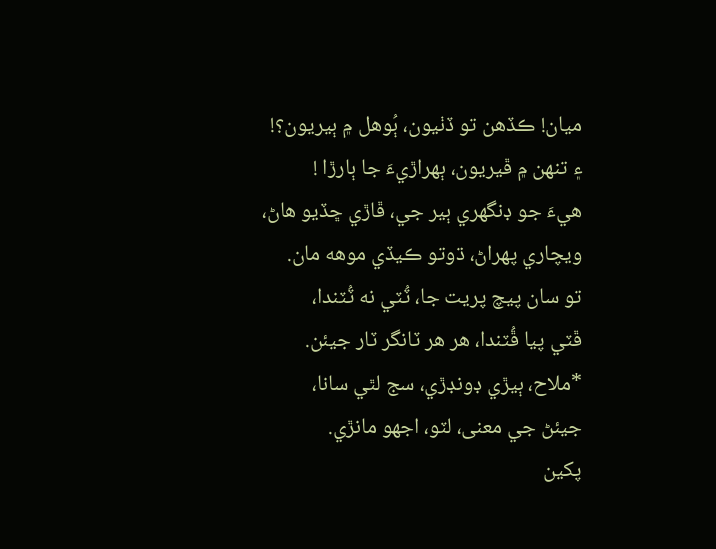ميان! ڪڏهن تو ڏٺيون، ٻُوهل ۾ ٻيريون؟!
۽ تنهن ۾ ڦيريون، ٻهراڙيءَ جا ٻارڙا !
هيءَ جو ڊنگهري ٻير جي، ڦاڙي ڇڏيو هاڻ،
ويچاري پهراڻ، ڌوتو ڪيڏي موهه مان.
تو سان پيچ پريت جا، ٽُٽي نه ٽُٽندا،
ڦٽي پيا ڦُٽندا، هر هر ٽانگر ٽار جيئن.
*ملاح، ٻيڙي ڊونڊڙي، سج لٿي سانا،
جيئڻ جي معنى، لٽو، اجهو مانڙي.
پکين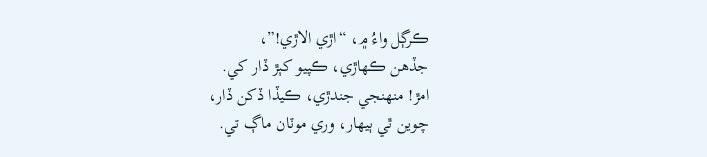ڪرڳل واءُ ۾، “اڙي الاڙي!”،
جڏهن ڪهاڙي، ڪپيو کٻڙ ڏار کي.
امڙ! منهنجي جندڙي، ڪيڏا ڏکن ڏار،
چوين ٿي ٻيهار، وري موٽان ماڳ تي.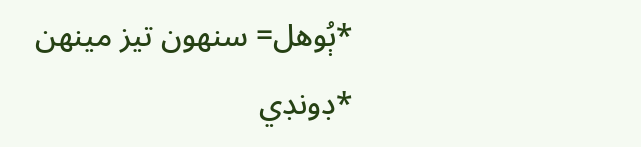*ٻُوهل= سنهون تيز مينهن
*ڊونڊي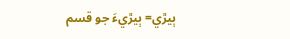ٻيڙي= ٻيڙيءَ جو قسم